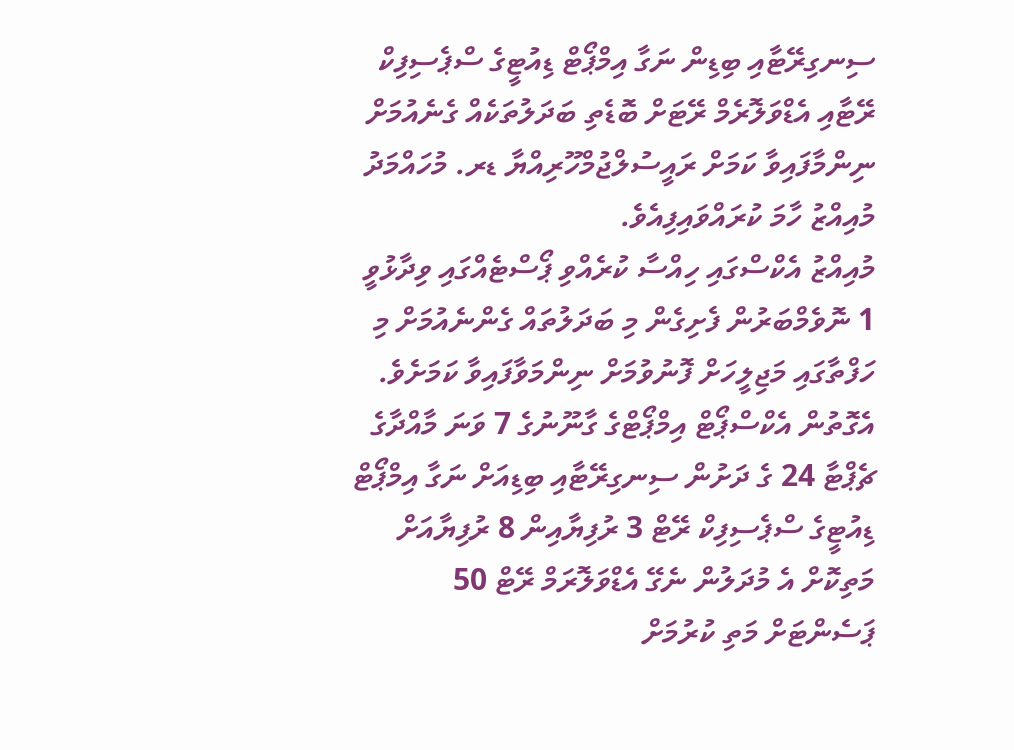ސިނގިރޭޓާއި ބިޑިން ނަގާ އިމްޕޯޓް ޑިއުޓީގެ ސްޕެސިފިކް ރޭޓާއި އެޑްވަލޮރެމް ރޭޓަށް ބޮޑެތި ބަދަލުތަކެއް ގެނެއުމަށް ނިންމާފައިވާ ކަމަށް ރައީސުލްޖުމްހޫރިއްޔާ ޑރ. މުހައްމަދު މުއިއްޒު ހާމަ ކުރައްވައިފިއެވެ.
މުއިއްޒު އެކްސްގައި ހިއްސާ ކުރެއްވި ޕޯސްޓެއްގައި ވިދާޅުވީ 1 ނޮވެމްބަރުން ފެށިގެން މި ބަދަލުތައް ގެންނެއުމަށް މި ހަފްތާގައި މަޖިލީހަށް ފޮނުވުމަށް ނިންމަވާފައިވާ ކަމަށެވެ.
އެގޮތުން އެކްސްޕޯޓް އިމްޕޯޓްގެ ގާނޫނުގެ 7 ވަނަ މާއްދާގެ ޗެޕްޓާ 24 ގެ ދަށުން ސިނގިރޭޓާއި ބިޑިއަށް ނަގާ އިމްޕޯޓް ޑިއުޓީގެ ސްޕެސިފިކް ރޭޓް 3 ރުފިޔާއިން 8 ރުފިޔާއަށް މަތިކޮށް އެ މުދަލުން ނެގޭ އެޑްވަލޮރަމް ރޭޓް 50 ޕަސެންޓަށް މަތި ކުރުމަށް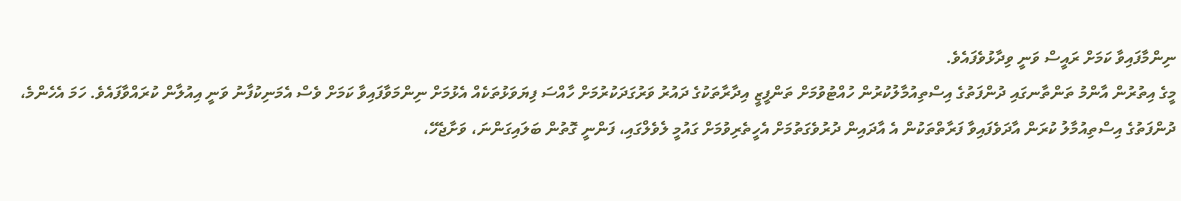ނިންމާފައިވާ ކަމަށް ރައީސް ވަނީ ވިދާޅުވެފައެވެ.
މީގެ އިތުރުން އާންމު ތަންތާނގައި ދުންފަތުގެ އިސްތިއުމާލުކުރުން ހުއްޓުވުމަށް ތަންފީޒީ އިދާރާތަކުގެ ދައުރު ވަރުގަދަކުރުމަށް ހާއްސަ ފިޔަވަޅުތަކެއް އެޅުމަށް ނިންމަވާފައިވާ ކަމަށް ވެސް އެމަނިކުފާނު ވަނީ އިއުލާން ކުރައްވާފައެވެ. ހަމަ އެހެންމެ، ދުންފަތުގެ އިސްތިއުމާލު ކުރަން އާދަވެފައިވާ ފަރާތްތަކުން އެ އާދައިން ދުރުވެގަތުމަށް އެހީތެރިވުމަށް ގައުމީ ލެވެލްގައި، ފަންނީ ގޮތުން ބަލައިގަންނަ، ވަށާޖެހޭ،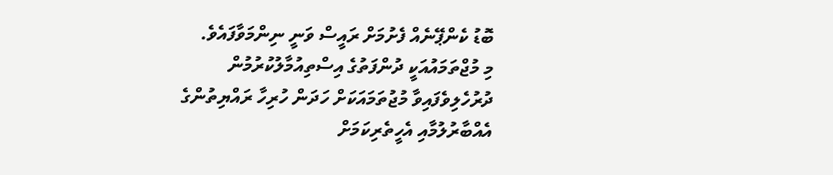ބޮޑު ކެންޕޭނެއް ފެށުމަށް ރައީސް ވަނީ ނިންމަވާފައެވެ.
މި މުޖްތަމައުއަކީ ދުންފަތުގެ އިސްތިއުމާލުކުރުމުން ދުރުހެލިވެފައިވާ މުޖުތަމައަކަށް ހަދަން ހުރިހާ ރައްޔިތުންގެ އެއްބާރުލުމާއި އެހީތެރިކަމަށް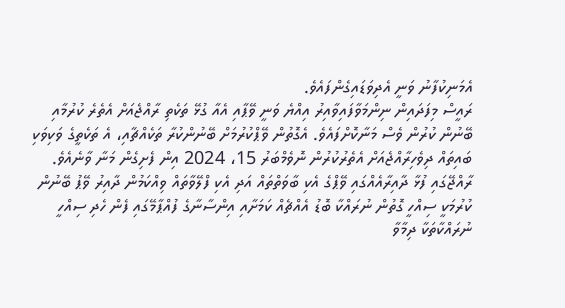އެމަނިކުފާނު ވަނީ އެދިވަޑައިގެންފައެވެ.
ރައީސް މިފަދައިން ނިންމަވާފައިވާއިރު އިއްޔެ ވަނީ ވޭޕާއި އެއާ ގުޅޭ ތަކެތި ރާއްޖެއަށް އެތެރެ ކުރުމާއި ބޭނުން ކުރުން ވެސް މަނާކޮށްފައެވެ. އެގޮތުން ވޭޕްކުރުމަށް ބޭނުންކުރާ ތަކެއްޗާއި، އެ ތަކެތީގެ ވަކިވަކި ބައިތައް ދިވެހިރާއްޖެއަށް އެތެރުކުރުން ނޮވެމްބަރު 15، 2024 އިން ފެށިގެން މަނާ ވާނެއެވެ.
ރާއްޖޭގައި ފުޅާ ދާއިރާއެއްގައި ވޭޕްގެ އެކި ބާވަތްތައް އަދި އެކި ފްލޭވާތައް ވިއްކަމުން ދާއިރު ވޭޕު ބޭނުން ކުރުމަކީ ސިއްހީ ގޮތުން ނުރައްކާ ބޮޑު އެއްޗެއް ކަމަށާއި އިންސާނާގެ ފުއްޕާމޭގައި ފެން ހެދި ސިއްހީ ނުރައްކާތަކާ ދިމާވާ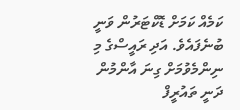ކަމެއް ކަމަށް ޑޮކްޓަރުން ވަނީ ބުނެފައެވެ. އަދި ރައީސްގެ މި ނިންމެވުމަށް ގިނަ އާންމުން ދަނީ ތައުރީފް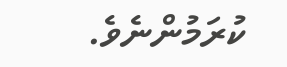ކުރަމުންނެވެ.